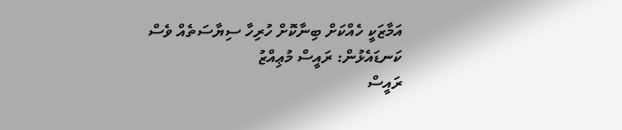އަމާޒަކީ ހެއްކަށް ބިނާކޮށް ހުރިހާ ސިޔާސަތެއް ވެސް ކަނޑައެޅުން: ރައީސް މުޢިއްޒު
ރައީސް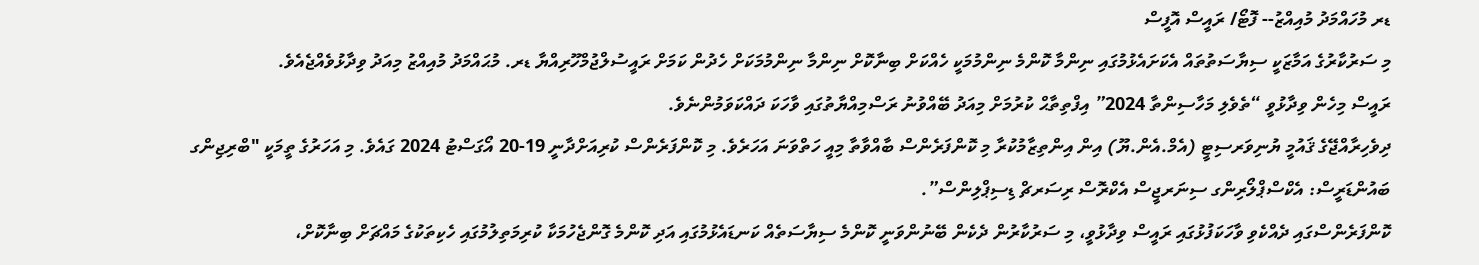ޑރ މުހައްމަދު މުއިއްޒު-- ފޮޓޯ/ ރައީސް އޮފީސް
މި ސަރުކާރުގެ އަމާޒަކީ ސިޔާސަތުތައް އެކަށައެޅުމުގައި ނިންމާ ކޮންމެ ނިންމުމަކީ ހެއްކަށް ބިނާކޮށް ނިންމާ ނިންމުމަކަށް ހެދުން ކަމަށް ރައީސުލްޖުމްހޫރިއްޔާ ޑރ. މުޙައްމަދު މުއިއްޒު މިއަދު ވިދާޅުވެއްޖެއެވެ.
ރައީސް މިހެން ވިދާޅުވީ “ތެވެލި މަހާސިންތާ 2024” އިފްތިތާޙް ކުރުމަށް މިއަދު ބޭއްވުނު ރަސްމިއްޔާތުގައި ވާހަކަ ދައްކަވަމުންނެވެ.
ދިވެހިރާއްޖޭގެ ޤައުމީ ޔުނިވަރސިޓީ (އެމް.އެން.ޔޫ) އިން އިންތިޒާމުކުރާ މި ކޮންފަރެންސް ބާއްވާތާ މިއީ ހަތްވަނަ އަހަރެވެ. މި ކޮންފަރެންސް ކުރިއަށްދާނީ 19-20 އޯގަސްޓު 2024 ގައެވެ. މި އަހަރުގެ ތީމަކީ "ބްރިޖިންގ ބައުންޑަރީސް: އެކްސްޕްލޯރިންގ ސިނަރޖީސް އެކްރޮސް ރިސަރޗް ޑިސިޕްލިންސް”.
ކޮންފަރެންސްގައި ދެއްކެވި ވާހަކަފުޅުގައި ރައީސް ވިދާޅުވީ، މި ސަރުކާރުން ދެކެން ބޭނުންވަނީ ކޮންމެ ސިޔާސަތެއް ކަނޑައެޅުމުގައި އަދި ކޮންމެ ގޮންޖެހުމަކާ ކުރިމަތިލުމުގައި ހެކިތަކުގެ މައްޗަށް ބިނާކޮށް،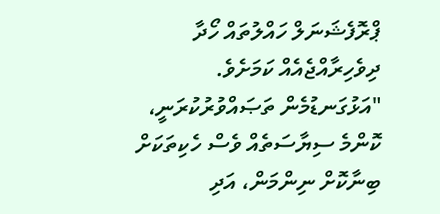ޕްރޮފެޝަނަލް ހައްލުތައް ހޯދާ ދިވެހިރާއްޖެއެއް ކަމަށެވެ.
"އަޅުގަނޑުމެން ތަޞައްވުރުކުރަނީ، ކޮންމެ ސިޔާސަތެއް ވެސް ހެކިތަކަށް ބިނާކޮށް ނިންމަން، އަދި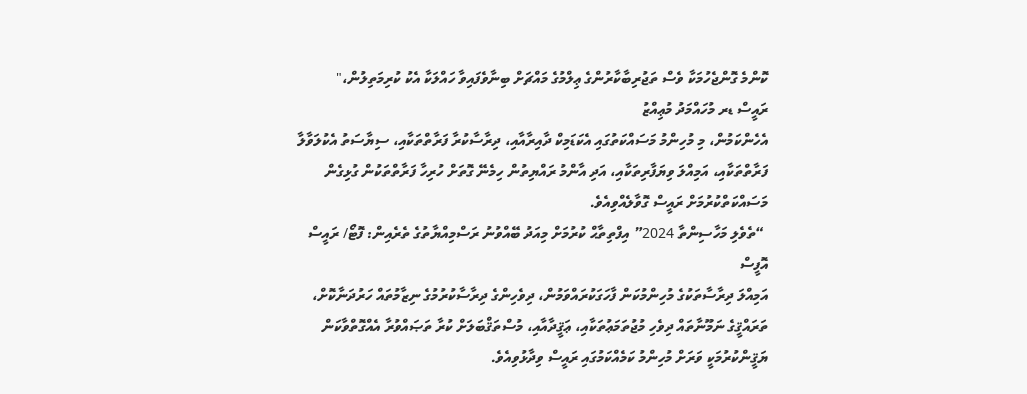ކޮންމެ ގޮންޖެހުމަކާ ވެސް ތަޖުރިބާކާރުންގެ ޢިލްމުގެ މައްޗަށް ބިނާވެފައިވާ ހައްލަކާ އެކު ކުރިމަތިލުން،"
ރައީސް ޑރ މުހައްމަދު މުޢިއްޒު
އެހެންކަމުން، މި މުހިންމު މަސައްކަތުގައި އެކަޑަމިކް ދާއިރާއާއި، ދިރާސާކުރާ ފަރާތްތަކާއި، ސިޔާސަތު އެކުލަވާލާ ފަރާތްތަކާއި، އަމިއްލަ ވިޔަފާރިތަކާއި، އަދި އާންމު ރައްޔިތުން ހިމެނޭ ގޮތަށް ހުރިހާ ފަރާތްތަކުން ގުޅިގެން މަސައްކަތްކުރުމަށް ރައީސް ގޮވާލެއްވިއެވެ.
 “ތެވެލި މަހާސިންތާ 2024” އިފްތިތާޙް ކުރުމަށް މިއަދު ބޭއްވުނު ރަސްމިއްޔާތުގެ ތެރެއިން: ފޮޓޯ/ ރައީސް އޮފީސް
އަމިއްލަ ދިރާސާތަކުގެ މުހިންމުކަން ފާހަގަކުރައްވަމުން، ދިވެހިންގެ ދިރާސާކުރުމުގެ ނިޒާމުތައް ހަރުދަނާކޮށް، ތަރައްޤީގެ ނަމޫނާތައް ދިވެހި މުޖުތަމަޢުތަކާއި، ޢަޤީދާއާއި، މުސްތަޤްބަލަށް ކުރާ ތަޞައްވުރާ އެއްގޮތްވާކަން ޔަޤީންކުރުމަކީ ވަރަށް މުހިންމު ކަމެއްކަމުގައި ރައީސް ވިދާޅުވިއެވެ.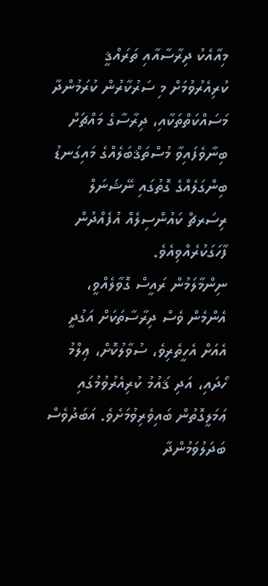މިއާއެކު ދިރާސާއާއި ތަރައްޤީ ކުރިއެރުވުމަށް މި ސަރުކާރުން ކުރަމުންދާ މަސައްކަތްތަކާއި، ދިރާސާގެ މައްޗަށް ބިނާވެފައިވާ މުސްތަޤްބަލެއްގެ މައިގަނޑު ބިންގަލެއްގެ ގޮތުގައި ނޭޝަނަލް ރިސަރޗް ކައުންސިލެއް އުފެއްދުން ފާހަގަކުރެއްވިއެވެ.
ނިންމާލަމުން ރައީސް ގޮވާލެއްވީ، އެންމެން ވެސް ދިރާސާތަކަށް އަގުދީ އެއަށް އެހީތެރިވެ، ސުވާލުކޮށް، ޢިލްމު ހޯދައި، އަދި ޤައުމު ކުރިއެރުވުމުގައި ޢަމަލީގޮތުން ބައިވެރިވުމަށެވެ. އަބަދުވެސް ބަދަލުވަމުންދާ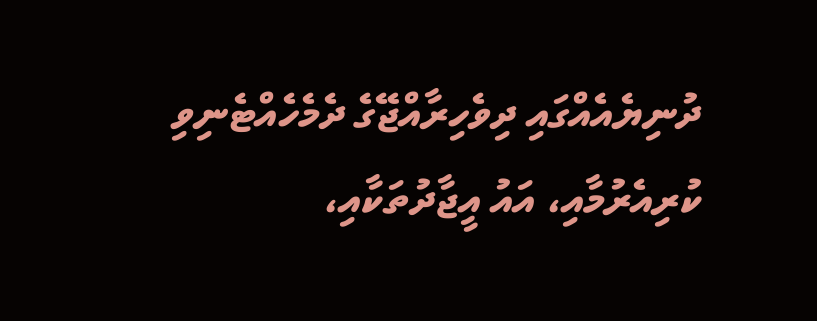ދުނިޔެއެއްގައި ދިވެހިރާއްޖޭގެ ދެމެހެއްޓެނިވި ކުރިއެރުމާއި، އައު އީޖާދުތަކާއި،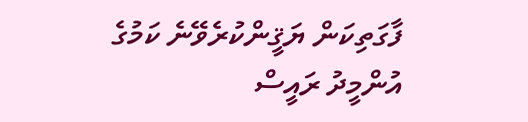ފާގަތިކަން ޔަޤީންކުރެވޭނެ ކަމުގެ އުންމީދު ރައީސް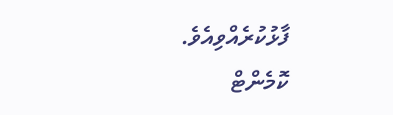ފާޅުކުރެއްވިއެވެ.
ކޮމެންޓް